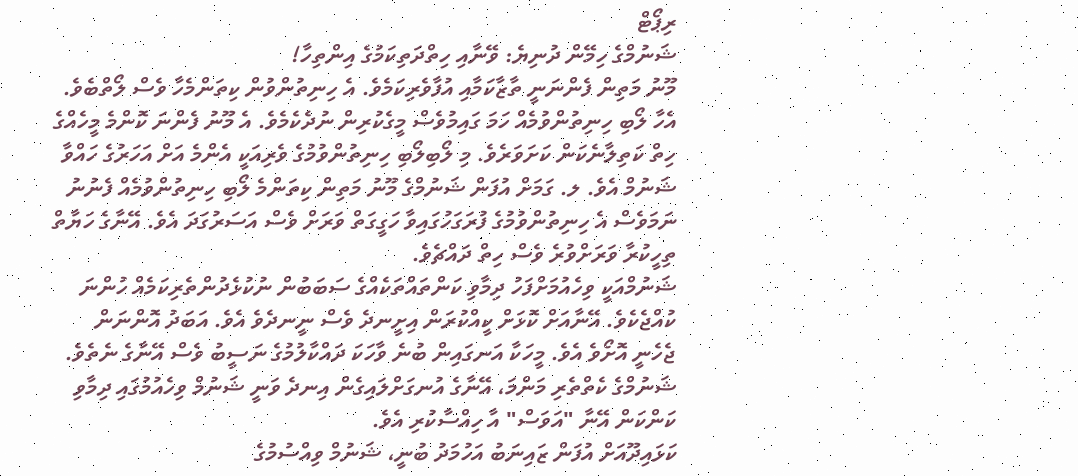ރިޕޯޓް
ޝަނުމްގެ ހިމޭން ދުނިޔެ: ވޭނާއި ހިތްދަތިކަމުގެ އިންތިހާ!
މޫނު މަތިން ފެންނަނީ ތާޒާކަމާއި އުފާވެރިކަމެވެ. އެ ހިނިތުންވުން ކިތަންމެހާ ވެސް ލޯތްބެވެ. އެހާ ލޯބި ހިނިތުންވުމެއް ހަމަ ގައިމުވެސް މީގެކުރިން ނުދެކެމެވެ. އެ މޫނު ފެންނަ ކޮންމެ މީހެއްގެ ހިތް ކަތިލާނެކަން ކަށަވަރެވެ. މި ލޯބިލޯބި ހިނިތުންވުމުގެ ވެރިއަކީ އެންމެ އަށް އަހަރުގެ ހައްވާ ޝަނުމް އެވެ. ލ. ގަމަށް އުފަން ޝަނުމްގެ މޫނު މަތިން ކިތަންމެ ލޯބި ހިނިތުންވުމެއް ފެނުނު ނަމަވެސް އެ ހިނިތުންވުމުގެ ފުރަގަހުގައިވާ ހަގީގަތް ވަރަށް ވެސް އަސަރުގަދަ އެވެ. އޭނާގެ ހަޔާތް ތިހީކުރާ ވަރަށްވުރެ ވެސް ހިތް ދައްޗެވެ.
ޝަނުމްއަކީ ވިހެއުމަށްފަހު ދިމާވި ކަންތައްތަކެއްގެ ސަބަބުން ނުކުޅެދުންތެރިކަމެއް ހުންނަ ކުއްޖެކެވެ. އޭނާއަށް ކޮޅަށް ކީއްކުރަން އިށީނދެ ވެސް ނީނދެވެ އެވެ. އަބަދު އޮންނަން ޖެހެނީ އޮށޯވެ އެވެ. މީހަކާ އަނގައިން ބުނެ ވާހަކަ ދައްކާލުމުގެ ނަސީބު ވެސް އޭނާގެ ނެތެވެ.
ޝަނުމްގެ ކެތްތެރި މަންމަ، އޭނާގެ އުނގަށްލައިގެން އިނދެ ވަނީ ޝަނުމް ވިހެއުމުގައި ދިމާވި ކަންކަން އޭނާ "އަވަސް" އާ ހިއްސާކުރި އެވެ.
ކަޅައިދޫއަށް އުފަން ޒައިނަބު އަހުމަދު ބުނީ، ޝަނުމް ވިއްސުމުގެ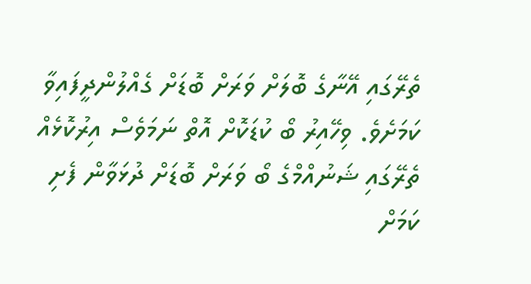ތެރޭގައި އޭނާގެ ބޮލަށް ވަރަށް ބޮޑަށް ގެއްލުންދީފައިވާ ކަމަށެވެ. ވިހޭއިރު ބޯ ކުޑަކޮށް އޮތް ނަމަވެސް އިރުކޮޅެއް ތެރޭގައި ޝަނުއްމްގެ ބޯ ވަރަށް ބޮޑަށް ދުޅަވާން ފެށި ކަމަށް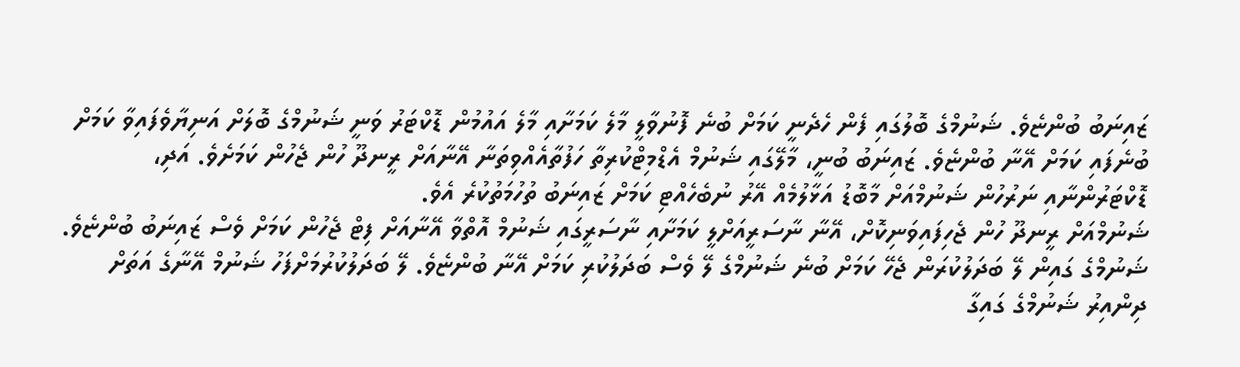ޒައިނަބު ބުންޏެވެ. ޝަނުމްގެ ބޮލުގައި ފެން ހެދެނީ ކަމަށް ބުނެ ފޮނުވާލީ މާލެ ކަމަށާއި މާލެ އައުމުން ޑޮކްޓަރު ވަނީ ޝަނުމްގެ ބޮލަށް އަނިޔާވެފައިވާ ކަމަށް ބުނެފައި ކަމަށް އޭނާ ބުންޏެވެ. ޒައިނަބު ބުނީ، މާލޭގައި ޝަނުމް އެޑްމިޓްކުރިތާ ހަފުތާއެއްވިތަނާ އޭނާއަށް ރީނދޫ ހުން ޖެހުން ކަމަށެވެ. އަދި، ޑޮކްޓަރުންނާއި ނަރުހުން ޝަނުމްއަށް މާބޮޑު އަޅާލުމެއް އޭރު ނުބެހެއްޓި ކަމަށް ޒައިނަބު ތުހުމަތުކުރެ އެވެ.
ޝަނުމްއަށް ރީނދޫ ހުން ޖެހިފައިވަނިކޮށް، އޭނާ ނާސަރީއަށްލީ ކަމަށާއި ނާސަރީގައި ޝަނުމް އޮތްވާ އޭނާއަށް ފިޓް ޖެހުން ކަމަށް ވެސް ޒައިނަބު ބުންޏެވެ. ޝަނުމްގެ ގައިން ލޭ ބަދަލުކުރަން ޖެހޭ ކަމަށް ބުނެ ޝަނުމްގެ ލޭ ވެސް ބަދަލުކުރި ކަމަށް އޭނާ ބުންޏެވެ. ލޭ ބަދަލުކުރުމަށްފަހު ޝަނުމް އޭނާގެ އަތަށް ދިންއިރު ޝަނުމްގެ ގައިގާ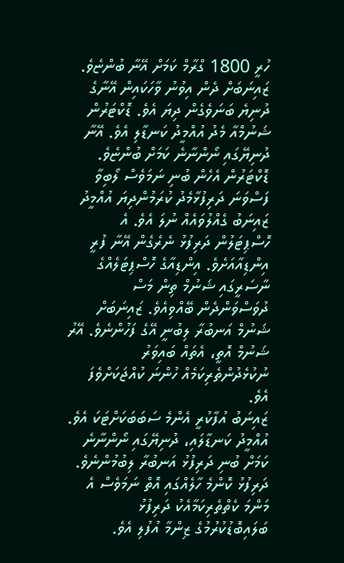ހުރީ 1800 ގްރާމް ކަމަށް އޭނާ ބުންޏެވެ.
ޒައިނަބަށް ދެން އިވުނު ވާހަކައިން އޭނާގެ ދުނިޔެ ބަނަވެގެން ދިޔަ އެވެ. ޑޮކްޓަރުން ޝަނުމްއާ މެދު އުއްމީދު ކަނޑާލި އެވެ. އޭނާ ދުނިޔޭގައި ނޯންނާނެ ކަމަށް ބުންޏެވެ. ޑޮކްޓަރުން އެހެން ބުނި ނަމަވެސް ލޯބިވާ ފަސްވަނަ ދަރިފުޅާމެދު ކުރަމުންދިޔަ އުއްމީދު ޒައިނަބު ގެއްލުވައެއް ނުލަ އެވެ. އެ ހޮސްޕިޓަލުން ދަރިފުޅު ނެރެގެން އޭނާ ފުރީ އިންޑިއާއަށެވެ. އިންޑިއާގެ ހޮސްޕިޓަލެއްގެ ނާސަރީގައި ޝަނުމް ތިން މަސް ދުވަސްވަންދެން ބޭއްވިއެވެ. ޒައިނަބަށް ޝަނުމް އަނބުރާ ލިބުނީ އޭގެ ފަހުންނެވެ. އޭރު ޝަނުމް އޮތީ، އެތައް ބައިވަރު ނުކުޅެދުންތެރިކަމެއް ހުންނަ ކުއްޖަކަށްވެފަ އެވެ.
ޒައިނަބު އުފާކުރީ އެންމެ ސަބަބަކަށްޓަކަ އެވެ. އުއްމީދު ކަނޑާލައި، ދުނިޔޭގައި ނޯންނާނެ ކަމަށް ބުނި ދަރިފުޅު އަނބުރާ ލިބުމުންނެވެ. ދަރިފުޅު ކޮންމެ ހާލެއްގައި އޮތް ނަމަވެސް އެ މަންމަ ކެތްތެރިކަމާއެކު ދަރިފުޅު ބަލައިބޮޑުކުރުމުގެ ޒިންމާ އުފުލި އެވެ.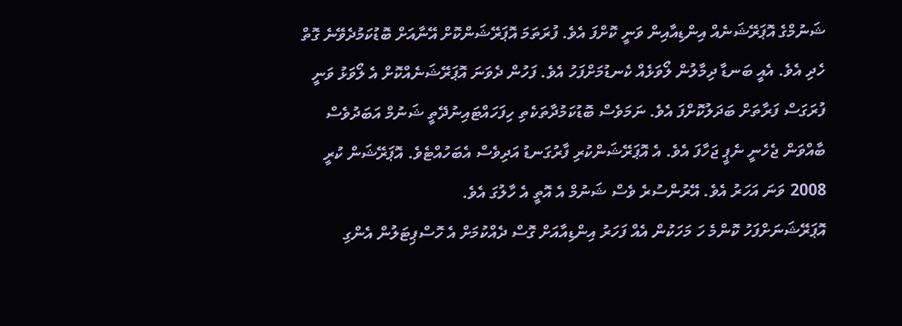ޝަނުމްގެ އޮޕަރޭޝަނެއް އިންޑިއާއިން ވަނީ ކޮށްފަ އެވެ. ފުރަތަމަ އޮޕަރޭޝަންކޮށް އޭނާއަށް ބޮޑުކަމުދެވޭނެ ގޮތް ހެދި އެވެ. އެއީ ބަނޑާ ދިމާލުން ލޯވަޅެއް ކެނޑުމަށްފަހު އެވެ. ފަހުން ދެވަނަ އޮޕަރޭޝަނެއްކޮށް އެ ލޯވަޅު ވަނީ ފުރަގަސް ފަރާތަށް ބަދަލުކޮށްފަ އެވެ. ނަމަވެސް ބޮޑުކަމުދާތަކެތި ހިފަހައްޓައިނުދޭތީ ޝަނުމް އަބަދުވެސް ބާއްވަން ޖެހެނީ ނެޕީ ޖަހާފަ އެވެ. އެ އޮޕަރޭޝަންކުރި ފާރުގަނޑު އަދިވެސް އެބަހުއްޓެވެ. އޮޕަރޭޝަން ކުރީ 2008 ވަނަ އަހަރު އެވެ. އޭރުންސުރެ ވެސް ޝަނުމް އެ އޮތީ އެ ހާލުގަ އެވެ.
އޮޕަރޭޝަނަށްފަހު ކޮންމެ ހަ މަހަކުން އެއް ފަހަރު އިންޑިއާއަށް ގޮސް ދެއްކުމަށް އެ ހޮސްޕިޓަލުން އެންގި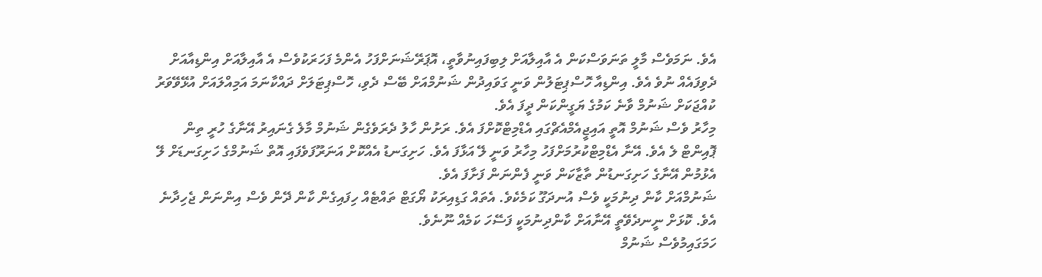އެވެ. ނަމަވެސް މާލީ ތަނަވަސްކަން އެ އާއިލާއަށް ލިބިފައިނުވާތީ، އޮޕަރޭޝަނަށްފަހު އެންމެ ފަހަރަކުވެސް އެ އާއިލާއަށް އިންޑިއާއަށް ދެވިފައެއް ނުވެ އެވެ. އިންޑިއާ ހޮސްޕިޓަލުން ވަނީ ގަވައިދުން ޝަނުމްއަށް ބޭސް ދެވި، ހޮސްޕިޓަލަށް ދައްކާނަމަ އަމިއްލައަށް އުޅޭވޭވަރު ކުއްޖަކަށް ޝަނުމް ވާނެ ކަމުގެ ޔަގީންކަން ދީފަ އެވެ.
މިހާރު ވެސް ޝަނުމް އޮތީ އައިޖީއެމްއެޗްގައި އެޑްމިޓްކޮށްފަ އެވެ. ރަށުން ހާލު ދެރަވެގެން ޝަނުމް މާލެ ގެނައިރު އޭނާގެ ހުރީ ތިން ޕޮއިންޓް ލެ އެވެ. އޭނާ އެޑްމިޓްކުރުމަށްފަހު މިހާރު ވަނީ ލޭ އަޅާފަ އެވެ. ހަށިގަނޑު އެއްކޮށް އަނަރޫފަވެފައި އޮތް ޝަނުމްގެ ހަށިގަނޑަށް ލޭ އެޅުމުން އޭނާގެ ހަށިގަނޑުން ތާޒާކަން ވަނީ ފެންނަން ފަށާފަ އެވެ.
ޝަނުމްއަށް ކާން ދިނުމަކީ ވެސް އުނދަގޫ ކަމެކެވެ. އެތައް ގަޑިއިރަކު ޔޯގަޓް ތައްޓެއް ހިފައިގެން ކާން ދޭން ވެސް އިންނަން ޖެހިދާނެ އެވެ. ކޮޅަށް ނީނދެވޭތީ އޭނާއަށް ކާންދިނުމަކީ ފަސޭހަ ކަމެއް ނޫނެވެ.
ހަމަގައިމުވެސް ޝަނުމް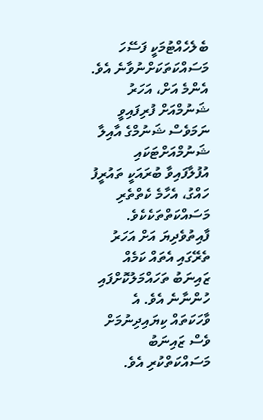ބެލެހެއްޓުމަކީ ފަސޭހަ މަސައްކަތަކަށްނުވާނެ އެވެ. އެންމެ އަށް، އަހަރު ޝަނުމްއަށް ފުރިފައިވީ ނަމަވެސް ޝަނުމްގެ އާއިލާ ޝަނުމްއަށްޓަކައި އުފުލާފައިވާ ބުރައަކީ ތައުރީފު ހައްގު، އެހާމެ ކެތްތެރި މަސައްކަތްތަކެކެވެ. ފާއިތުވެދިޔަ އަށް އަހަރު ތެރޭގައި އެތައް ކަމެއް ޒައިނަބު ތަހައްމަލުކޮށްފައި ހުންނާނެ އެވެ. އެ ވާހަކަތައް ކިޔައިދިނުމަށް ވެސް ޒައިނަބު މަސައްކަތްކުރި އެވެ.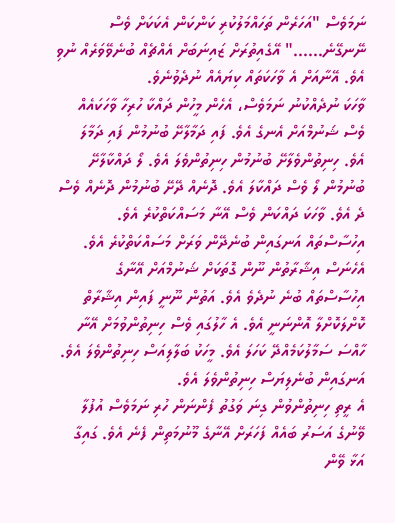ނަމަވެސް "އަހަރެން ތަހައްމަލުކުރި ކަންކަން އެކަކަށް ވެސް ނޭނގޭނެ......" އޭގެއިތުރަށް ޒައިނަބަށް އެއްޗެއް ބުނެވޭވަރެއް ނުވި އެވެ. އޭނާއަށް އެ ވާހަކަތައް ކިޔައެއް ނުދެވުނެވެ.
ވާހަކަ ނުދެއްކުނު ނަމަވެސް، އެހެން މީހުން ދައްކާ ހުރިހާ ވާހަކައެއް ވެސް ޝަނުމްއަށް އެނގެ އެވެ. ފައި ދަމާލާށޭ ބުނުމުން ފައި ދަމާލަ އެވެ. ހިނިތުންވެލާށޭ ބުނުމުން ހިނިތުންވެލަ އެވެ. ލޯ ދައްކާލާށޭ ބުނުމުން ލޯ ވެސް ދައްކާލަ އެވެ. ދޮނެއް ދޭށޭ ބުނުމުން ދޮނެއް ވެސް ދެ އެވެ. ވާހަކަ ދައްކަން ވެސް އޭނާ މަސައްކަތްކުރެ އެވެ. އިހުސާސްތައް އަނގައިން ބުނެދޭން ވަރަށް މަސައްކަތްކުރެ އެވެ. އެހެނަސް އިޝާރާތުން ނޫން ގޮތަކަށް ޝަނުމްއަށް އޭނާގެ އިހުސާސްތައް ބުނެ ނުދެވެ އެވެ. އަތުން ނޫނީ ފައިން އިޝާރާތް ކޮށްލަކޮށްލާ އޮންނަނީ އެވެ. އެ ހާލުގައި ވެސް ހިނިތުންވުމަށް އޭނާ ހާއްސަ ސަމާލުކަމެއްދޭ ކަހަލަ އެވެ. މީހަކު ބަލާލިއަސް ހިނިތުންވެލަ އެވެ. އަނގައިން ބުނެލިޔަސް ހިނިތުންވެލަ އެވެ.
އެ ރީތި ހިނިތުންވުން ގިނަ ވަގުތު ފެންނަން ހުރި ނަމަވެސް އުފުލާ ވޭނުގެ އަސަރު ބައެއް ފަހަރަށް އޭނާގެ މޫނުމަތިން ފެނެ އެވެ. ގައިގާ އަޅާ ވޭން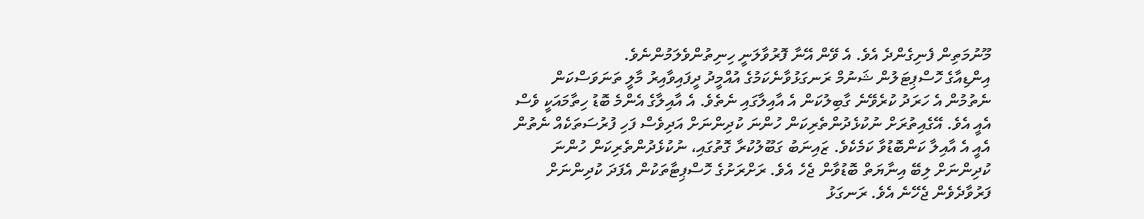މޫނުމަތިން ފެނިގެންދެ އެވެ. އެ ވޭން އޭނާ ފޮރުވާލަނީ ހިނިތުންވެލަމުންނެވެ.
އިންޑިއާގެ ހޮސްޕިޓަލުން ޝަނުމް ރަނގަޅުވާނެކަމުގެ އުއްމީދު ދީފައިވާއިރު މާލީ ތަނަވަސްކަން ނެތުމުން އެ ހަރަދު ކުރެވޭނެ ގާބިލުކަން އެ އާއިލާގައި ނެތެވެ. އެ އާއިލާގެ އެންމެ ބޮޑު ހިތާމައަކީ ވެސް އެއީ އެވެ. އޭގެއިތުރަށް ނުކުޅެދުންތެރިކަން ހުންނަ ކުދިންނަށް އަދިވެސް ފަހި ފުރުސަތަކެއް ނެތުން އެއީ އެ އާއިލާ ކަންބޮޑުވާ ކަމެކެވެ. ޒައިނަބު ގަބޫލުކުރާ ގޮތުގައި، ނުކުޅެދުންތެރިކަން ހުންނަ ކުދިންނަށް ލިބޭ އިނާޔަތް ބޮޑުވާން ޖެހެ އެވެ. ރަށްރަށުގެ ހޮސްޕިޓާތަކުން އެފަދަ ކުދިންނަށް ފަރުވާދެވެން ޖެހޭނެ އެވެ. ރަނގަޅު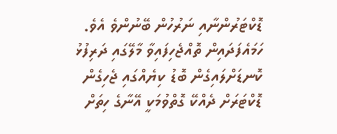ޑޮކްޓަރުންނާއި ނަރުހުން ބޭނުންވެ އެވެ.
ހަމައެފަދައިން ތޮއްޖެހިފައިވާ މާލޭގައި ދަރިފުޅު ކޮނޑަށްލައިގެން ބޮޑު ކިޔެއްގައި ޖެހިގެން ޑޮކްޓަރަށް ދެއްކޭ ގޮތްވުމަކީ އޭނާގެ ހިތަށް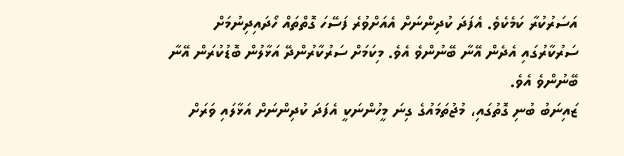އަސަރުކުރާ ކަމެކެވެ. އެފަދަ ކުދިންނަށް އެއަށްވުރެ ފަސޭހަ ގޮތްތައް ހޯދައިދިނުމަށް ސަރުކާރުގައި އެދެން އޭނާ ބޭނުންވެ އެވެ. މިކަމަށް ސަރުކާރުންދޭ އަޅާލުން ބޮޑުކުރަން އޭނާ ބޭނުންވެ އެވެ.
ޒައިނަބު ބުނި ގޮތުގައި، މުޖުތަމައުގެ ގިނަ މީހުންނަކީ އެފަދަ ކުދިންނަށް އަޅާލައި ވަރަށް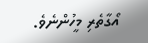އޯގާތެރި މީހުންނެވެ.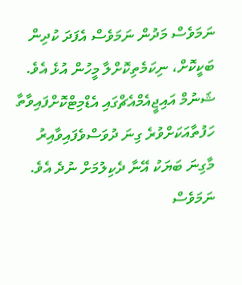ނަމަވެސް މަދުން ނަމަވެސް އެފަދަ ކުދިން ބަކީކޮށް، ނިކަމެތިކޮށްލާ މީހުން އުޅެ އެވެ. ޝަނުމް އައިޖީއެމްއެޗްގައި އެޑްމިޓްކޮށްފައިވާތާ ހަފުތާއަކަށްވުރެ ގިނަ ދުވަސްވެފައިވާއިރު މާގިނަ ބަޔަކު އޭނާ ދެކިލުމަށް ނުދެ އެވެ. ނަމަވެސް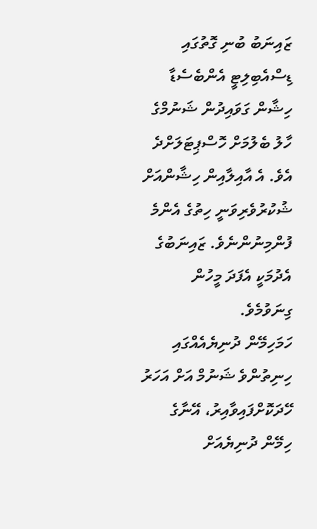ޒައިނަބު ބުނި ގޮތުގައި ޑިސްއެބިލިޓީ އެންބެސެޑާ ހިޝާން ގަވައިދުން ޝަނުމްގެ ހާލު ބެލުމަށް ހޮސްޕިޓަލަށްދެ އެވެ. އެ އާއިލާއިން ހިޝާންއަށް ޝުކުރުވެރިވަނީ ހިތުގެ އެންމެ ފުންމިނުންނެވެ. ޒައިނަބުގެ އެދުމަކީ އެފަދަ މީހުން ގިނަވުމެވެ.
ހަމަހިމޭން ދުނިޔެއެއްގައި ހިނިތުންވެ ޝަނުމް އަށް އަހަރު ހޭދަކޮށްފައިވާއިރު، އޭނާގެ ހިމޭން ދުނިޔެއަށް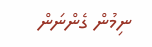ނިމުން ގެންނަން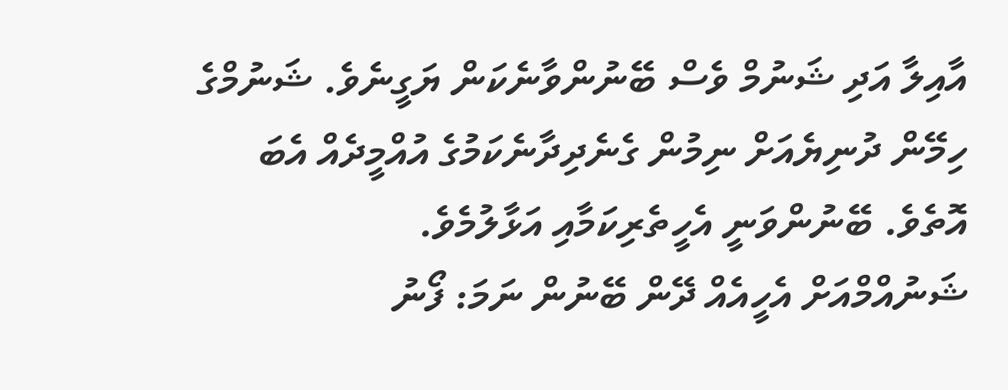އާއިލާ އަދި ޝަނުމް ވެސް ބޭނުންވާނެކަން ޔަގީނެވެ. ޝަނުމްގެ ހިމޭން ދުނިޔެއަށް ނިމުން ގެނެދިދާނެކަމުގެ އުއްމީދެއް އެބަ އޮތެވެ. ބޭނުންވަނީ އެހީތެރިކަމާއި އަޅާލުމެވެ.
ޝަނުއްމްއަށް އެހީއެއް ދޭން ބޭނުން ނަމަ: ފޯނު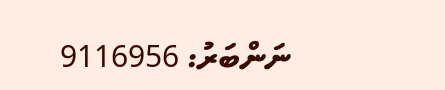ނަންބަރު: 9116956